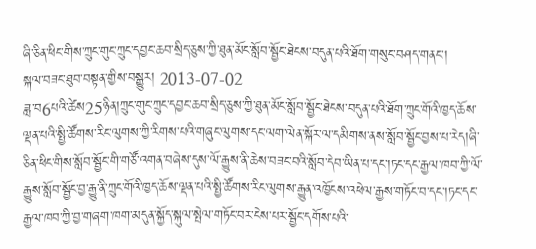ཞི་ཅིན་ཕིང་གིས་ཀྲུང་གུང་ཀྲུང་དབྱང་ཆབ་སྲིད་ཅུས་ཀྱི་ཐུན་མོང་སློབ་སྦྱོང་ཐེངས་བདུན་པའི་ཐོག་གསུང་བཤད་གནང་།
སྐལ་བཟང་ཐུབ་བསྟན་གྱིས་བསྒྱུར། 2013-07-02
ཟླ་བ6པའི་ཚེས25ཉིན།ཀྲུང་གུང་ཀྲུང་དབྱང་ཆབ་སྲིད་ཅུས་ཀྱི་ཐུན་མོང་སློབ་སྦྱོང་ཐེངས་བདུན་པའི་ཐོག་ཀྲུང་གོའི་ཁྱད་ཆོས་ལྡན་པའི་སྤྱི་ཚོགས་རིང་ལུགས་ཀྱི་རིགས་པའི་གཞུང་ལུགས་དང་ལག་ལེན་སྐོར་ལ་དམིགས་ནས་སློབ་སྦྱོང་བྱས་པ་རེད།ཞི་ཅིན་ཕིང་གིས་སློབ་སྦྱོང་གི་གཙོ་འགན་བཞེས་དུས་ལོ་རྒྱུས་ནི་ཆེས་བཟང་བའི་སློབ་དེབ་ཡིན་པ་དང་།ཏང་དང་རྒྱལ་ཁབ་ཀྱི་ལོ་རྒྱུས་སློབ་སྦྱོང་བྱ་རྒྱུ་ནི་ཀྲུང་གོའི་ཁྱད་ཆོས་ལྡན་པའི་སྤྱི་ཚོགས་རིང་ལུགས་རྒྱུན་འཁྱོངས་འཕེལ་རྒྱས་གཏོང་བ་དང་།ཏང་དང་རྒྱལ་ཁབ་ཀྱི་བྱ་གཞག་ཁག་མདུན་སྐྱོད་སྐུལ་སྤེལ་གཏོང་བར་ངེས་པར་སྦྱོང་དགོས་པའི་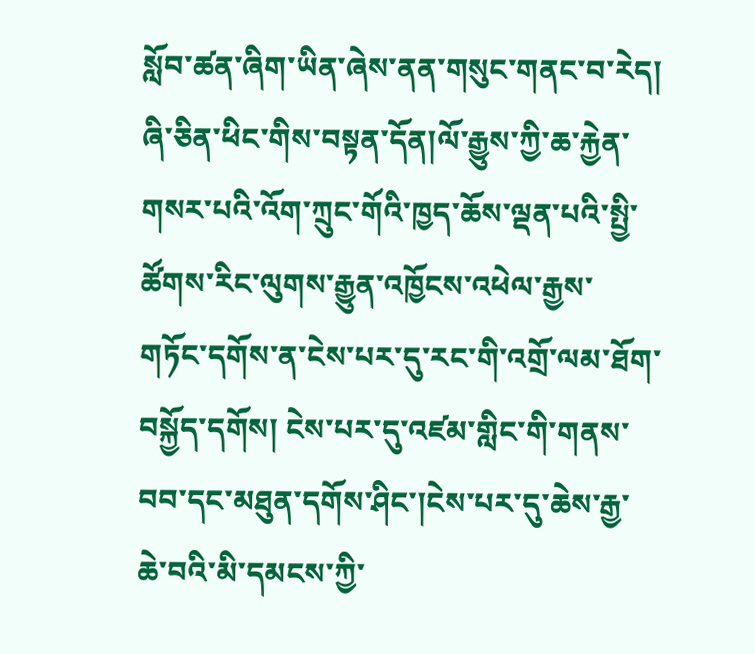སློབ་ཚན་ཞིག་ཡིན་ཞེས་ནན་གསུང་གནང་བ་རེད།
ཞི་ཅིན་ཕིང་གིས་བསྟན་དོན།ལོ་རྒྱུས་ཀྱི་ཆ་རྐྱེན་གསར་པའི་འོག་ཀྲུང་གོའི་ཁྱད་ཆོས་ལྡན་པའི་སྤྱི་ཚོགས་རིང་ལུགས་རྒྱུན་འཁྱོངས་འཕེལ་རྒྱས་གཏོང་དགོས་ན་ངེས་པར་དུ་རང་གི་འགྲོ་ལམ་ཐོག་བསྐྱོད་དགོས། ངེས་པར་དུ་འཛམ་གླིང་གི་གནས་བབ་དང་མཐུན་དགོས་ཤིང་།ངེས་པར་དུ་ཆེས་རྒྱ་ཆེ་བའི་མི་དམངས་ཀྱི་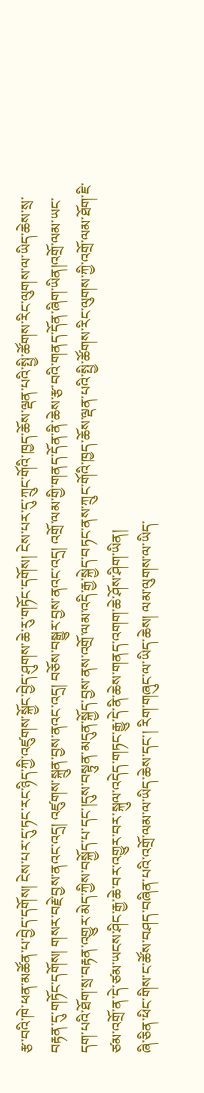རྩ་བའི་ཁེ་ཕན་མཚོན་པ་བྱེད་དགོས། ངེས་པར་དུ་ཏང་རང་ཉིད་ཀྱི་འཛུགས་སྐྱོང་བྱེད་ཤུགས་ཆེ་རུ་གཏོང་དགོས། ངེས་པར་དུ་ཀྲུང་གོའི་ཁྱད་ཆོས་ལྡན་པའི་སྤྱི་ཚོགས་རིང་ལུགས་ལ་ཡིད་ཆེས་སྲ་བརྟན་དུ་གཏོང་དགོས། གསར་བརྗེ་བྱས་ནའང་འདྲ། འཛུགས་སྐྲུན་བྱས་ནའང་འདྲ། བཅོས་བསྒྱུར་བྱས་ནའང་འདྲ། འགྲོ་ལམ་གྱི་གནད་དོན་ནི་ཆེས་རྩ་བའི་གནད་དོན་ཞིག་ཡིན།འགྲོ་ལམ་ཡང་དག་པའི་ཐོག་སྲ་བརྟན་འགྱུར་མེད་ཀྱིས་བསྐྱོད་པ་དང་།དུས་བསྟུན་མདུན་སྐྱོད་བྱས་ནས་འགྲོ་ལམ་འདི་རྒྱ་སྐྱེད་བཏང་ནས་ཀྲུང་གོའི་ཁྱད་ཆོས་ལྡན་པའི་སྤྱི་ཚོགས་རིང་ལུགས་ཀྱི་འགྲོ་ལམ་ཐོག་ཇི་ཙམ་འགྲོ་ན་དེ་ཙམ་ཡངས་ཤིང་རྒྱ་ཆེ་བར་འགྱུར་བར་སྐུལ་འདེད་གཏང་རྒྱུ་དེ་ནི་ཆེས་གནད་འགག་ཆེ་ཤོས་ཤིག་ཡིན།
ཞི་ཅིན་ཕིང་གིས་ང་ཚོས་བཤད་བཞིན་པའི་འགྲོ་ལམ་ལ་ཡིད་ཆེས་དང་། རིག་གཞུང་ལ་ཡིད་ཆེས། ལམ་ལུགས་ལ་ཡིད་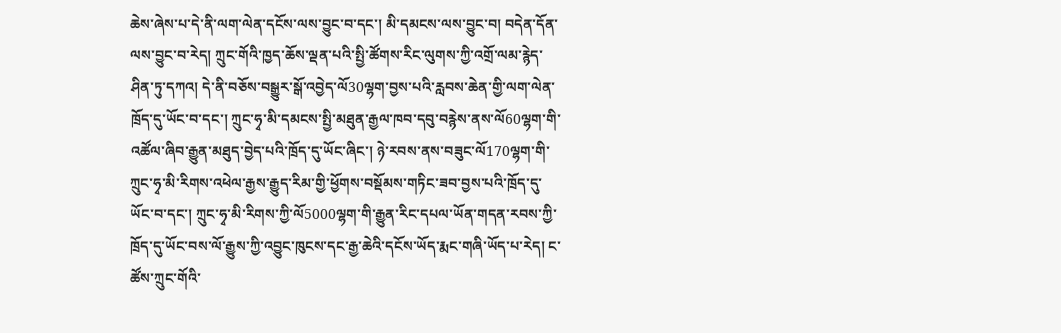ཆེས་ཞེས་པ་དེ་ནི་ལག་ལེན་དངོས་ལས་བྱུང་བ་དང་། མི་དམངས་ལས་བྱུང་བ། བདེན་དོན་ལས་བྱུང་བ་རེད། ཀྲུང་གོའི་ཁྱད་ཆོས་ལྡན་པའི་སྤྱི་ཚོགས་རིང་ལུགས་ཀྱི་འགྲོ་ལམ་རྙེད་ཤིན་ཏུ་དཀའ། དེ་ནི་བཅོས་བསྒྱུར་སྒོ་འབྱེད་ལོ30ལྷག་བྱས་པའི་རླབས་ཆེན་གྱི་ལག་ལེན་ཁྲོད་དུ་ཡོང་བ་དང་། ཀྲུང་ཧྭ་མི་དམངས་སྤྱི་མཐུན་རྒྱལ་ཁབ་དབུ་བརྙེས་ནས་ལོ60ལྷག་གི་འཚོལ་ཞིབ་རྒྱུན་མཐུད་བྱེད་པའི་ཁྲོད་དུ་ཡོང་ཞིང་། ཉེ་རབས་ནས་བཟུང་ལོ170ལྷག་གི་ཀྲུང་ཧྭ་མི་རིགས་འཕེལ་རྒྱས་རྒྱུད་རིམ་གྱི་ཕྱོགས་བསྡོམས་གཏིང་ཟབ་བྱས་པའི་ཁྲོད་དུ་ཡོང་བ་དང་། ཀྲུང་ཧྭ་མི་རིགས་ཀྱི་ལོ5000ལྷག་གི་རྒྱུན་རིང་དཔལ་ཡོན་གདན་རབས་ཀྱི་ཁྲོད་དུ་ཡོང་བས་ལོ་རྒྱུས་ཀྱི་འབྱུང་ཁུངས་དང་རྒྱ་ཆེའི་དངོས་ཡོད་རྨང་གཞི་ཡོད་པ་རེད། ང་ཚོས་ཀྲུང་གོའི་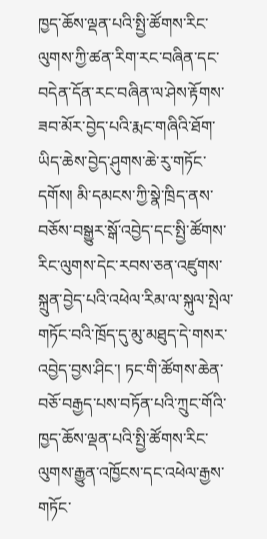ཁྱད་ཆོས་ལྡན་པའི་སྤྱི་ཚོགས་རིང་ལུགས་ཀྱི་ཚན་རིག་རང་བཞིན་དང་བདེན་དོན་རང་བཞིན་ལ་ཤེས་རྟོགས་ཟབ་མོར་བྱེད་པའི་རྨང་གཞིའི་ཐོག་ཡིད་ཆེས་བྱེད་ཤུགས་ཆེ་རུ་གཏོང་དགོས། མི་དམངས་ཀྱི་སྣེ་ཁྲིད་ནས་བཅོས་བསྒྱུར་སྒོ་འབྱེད་དང་སྤྱི་ཚོགས་རིང་ལུགས་དེང་རབས་ཅན་འཛུགས་སྐྲུན་བྱེད་པའི་འཕེལ་རིམ་ལ་སྐུལ་སྤེལ་གཏོང་བའི་ཁྲོད་དུ་མུ་མཐུད་དེ་གསར་འབྱེད་བྱས་ཤིང་། ཏང་གི་ཚོགས་ཆེན་བཅོ་བརྒྱད་པས་བཏོན་པའི་ཀྲུང་གོའི་ཁྱད་ཆོས་ལྡན་པའི་སྤྱི་ཚོགས་རིང་ལུགས་རྒྱུན་འཁྱོངས་དང་འཕེལ་རྒྱས་གཏོང་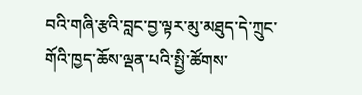བའི་གཞི་རྩའི་བླང་བྱ་ལྟར་མུ་མཐུད་དེ་ཀྲུང་གོའི་ཁྱད་ཆོས་ལྡན་པའི་སྤྱི་ཚོགས་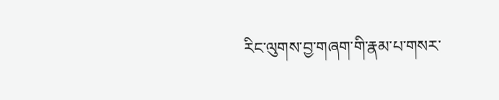རིང་ལུགས་བྱ་གཞག་གི་རྣམ་པ་གསར་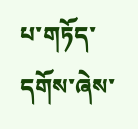པ་གཏོད་དགོས་ཞེས་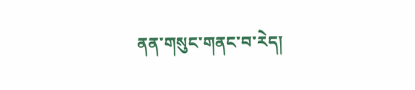ནན་གསུང་གནང་བ་རེད།